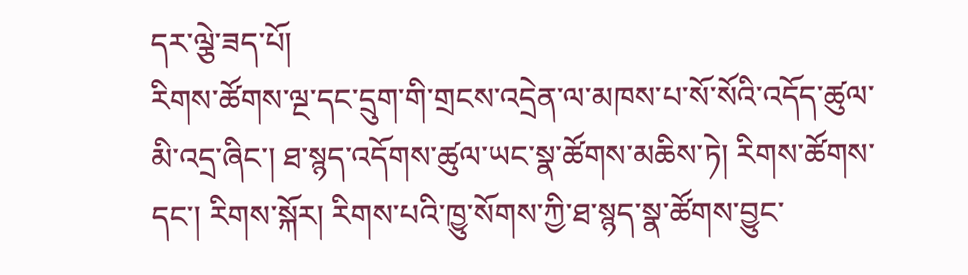དར་ལྕེ་ཟད་པོ།
རིགས་ཚོགས་ལྔ་དང་དྲུག་གི་གྲངས་འདྲེན་ལ་མཁས་པ་སོ་སོའི་འདོད་ཚུལ་མི་འདྲ་ཞིང་། ཐ་སྙད་འདོགས་ཚུལ་ཡང་སྣ་ཚོགས་མཆིས་ཏེ། རིགས་ཚོགས་དང་། རིགས་སྐོར། རིགས་པའི་ཁྱུ་སོགས་ཀྱི་ཐ་སྙད་སྣ་ཚོགས་བྱུང་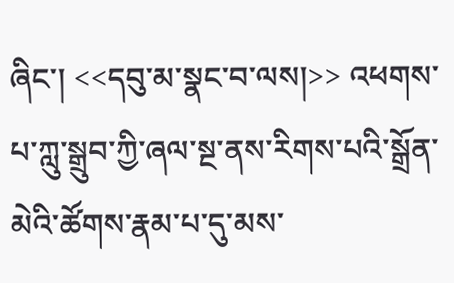ཞིང་། <<དབུ་མ་སྣང་བ་ལས།>> འཕགས་པ་ཀླུ་སྒྲུབ་ཀྱི་ཞལ་སྔ་ནས་རིགས་པའི་སྒྲོན་མེའི་ཚོགས་རྣམ་པ་དུ་མས་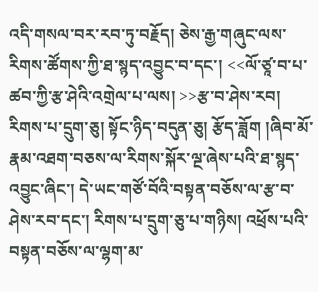འདི་གསལ་བར་རབ་ཏུ་བརྗོད། ཅེས་རྒྱ་གཞུང་ལས་རིགས་ཚོགས་ཀྱི་ཐ་སྙད་འབྱུང་བ་དང་། <<ལོ་ཙཱ་བ་པ་ཚབ་ཀྱི་རྩ་ཤེའི་འགྲེལ་པ་ལས། >>རྩ་བ་ཤེས་རབ། རིགས་པ་དྲུག་ཅུ། སྟོང་ཉིད་བདུན་ཅུ། རྩོད་ཟློག །ཞིབ་མོ་རྣམ་འཐག་བཅས་ལ་རིགས་སྐོར་ལྔ་ཞེས་པའི་ཐ་སྙད་འབྱུང་ཞིང་། དེ་ཡང་གཙོ་བོའི་བསྟན་བཅོས་ལ་རྩ་བ་ཤེས་རབ་དང་། རིགས་པ་དྲུག་ཅུ་པ་གཉིས། འཕྲོས་པའི་བསྟན་བཅོས་ལ་ལྷག་མ་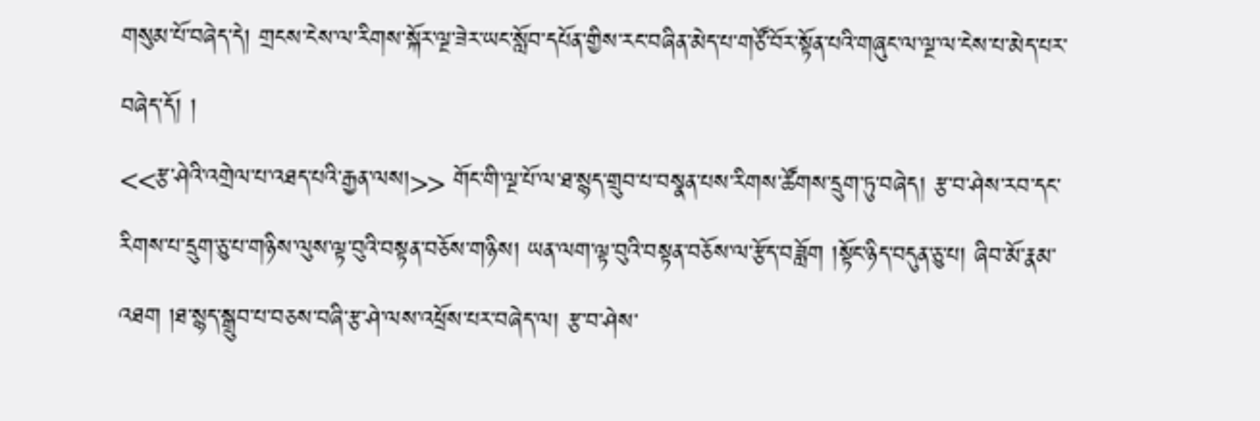གསུམ་པོ་བཞེད་དེ། གྲངས་ངེས་ལ་རིགས་སྐོར་ལྔ་ཟེར་ཡང་སློབ་དཔོན་གྱིས་རང་བཞིན་མེད་པ་གཙོ་བོར་སྟོན་པའི་གཞུང་ལ་ལྔ་ལ་ངེས་པ་མེད་པར་བཞེད་དོ། །
<<རྩ་ཤེའི་འགྲེལ་པ་འཐད་པའི་རྒྱན་ལས།>> གོང་གི་ལྔ་པོ་ལ་ཐ་སྙད་གྲུབ་པ་བསྣན་པས་རིགས་ཚོགས་དྲུག་ཏུ་བཞེད། རྩ་བ་ཤེས་རབ་དང་རིགས་པ་དྲུག་ཅུ་པ་གཉིས་ལུས་ལྟ་བུའི་བསྟན་བཅོས་གཉིས། ཡན་ལག་ལྟ་བུའི་བསྟན་བཅོས་ལ་རྩོད་བཟློག །སྟོང་ཉིད་བདུན་ཅུ་པ། ཞིབ་མོ་རྣམ་འཐག །ཐ་སྙད་སྒྲུབ་པ་བཅས་བཞི་རྩ་ཤེ་ལས་འཕྲོས་པར་བཞེད་ལ། རྩ་བ་ཤེས་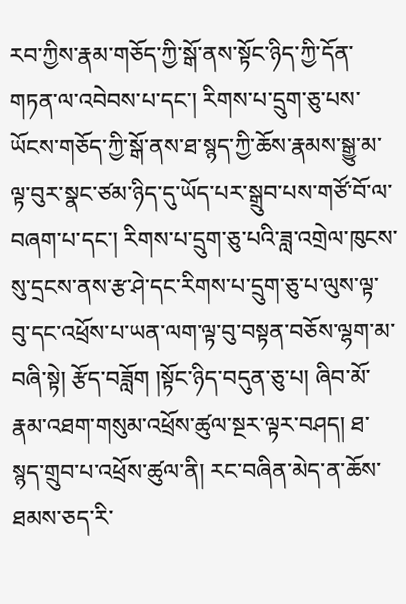རབ་ཀྱིས་རྣམ་གཅོད་ཀྱི་སྒོ་ནས་སྟོང་ཉིད་ཀྱི་དོན་གཏན་ལ་འབེབས་པ་དང་། རིགས་པ་དྲུག་ཅུ་པས་ཡོངས་གཅོད་ཀྱི་སྒོ་ནས་ཐ་སྙད་ཀྱི་ཆོས་རྣམས་སྒྱུ་མ་ལྟ་བུར་སྣང་ཙམ་ཉིད་དུ་ཡོད་པར་སྒྲུབ་པས་གཙོ་བོ་ལ་བཞག་པ་དང་། རིགས་པ་དྲུག་ཅུ་པའི་ཟླ་འགྲེལ་ཁུངས་སུ་དྲངས་ནས་རྩ་ཤེ་དང་རིགས་པ་དྲུག་ཅུ་པ་ལུས་ལྟ་བུ་དང་འཕྲོས་པ་ཡན་ལག་ལྟ་བུ་བསྟན་བཅོས་ལྷག་མ་བཞི་སྟེ། རྩོད་བཟློག །སྟོང་ཉིད་བདུན་ཅུ་པ། ཞིབ་མོ་རྣམ་འཐག་གསུམ་འཕྲོས་ཚུལ་སྔར་ལྟར་བཤད། ཐ་སྙད་གྲུབ་པ་འཕྲོས་ཚུལ་ནི། རང་བཞིན་མེད་ན་ཆོས་ཐམས་ཅད་རི་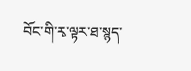བོང་གི་རྭ་ལྟར་ཐ་སྙད་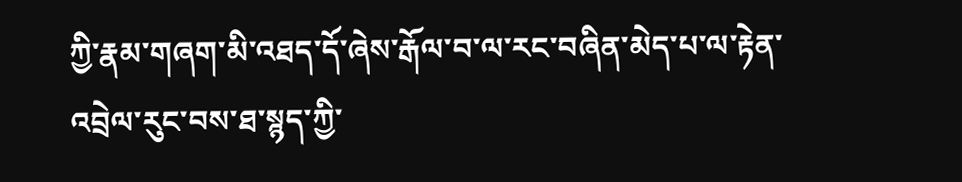ཀྱི་རྣམ་གཞག་མི་འཐད་དོ་ཞེས་རྒོལ་བ་ལ་རང་བཞིན་མེད་པ་ལ་རྟེན་འབྲེལ་རུང་བས་ཐ་སྙད་ཀྱི་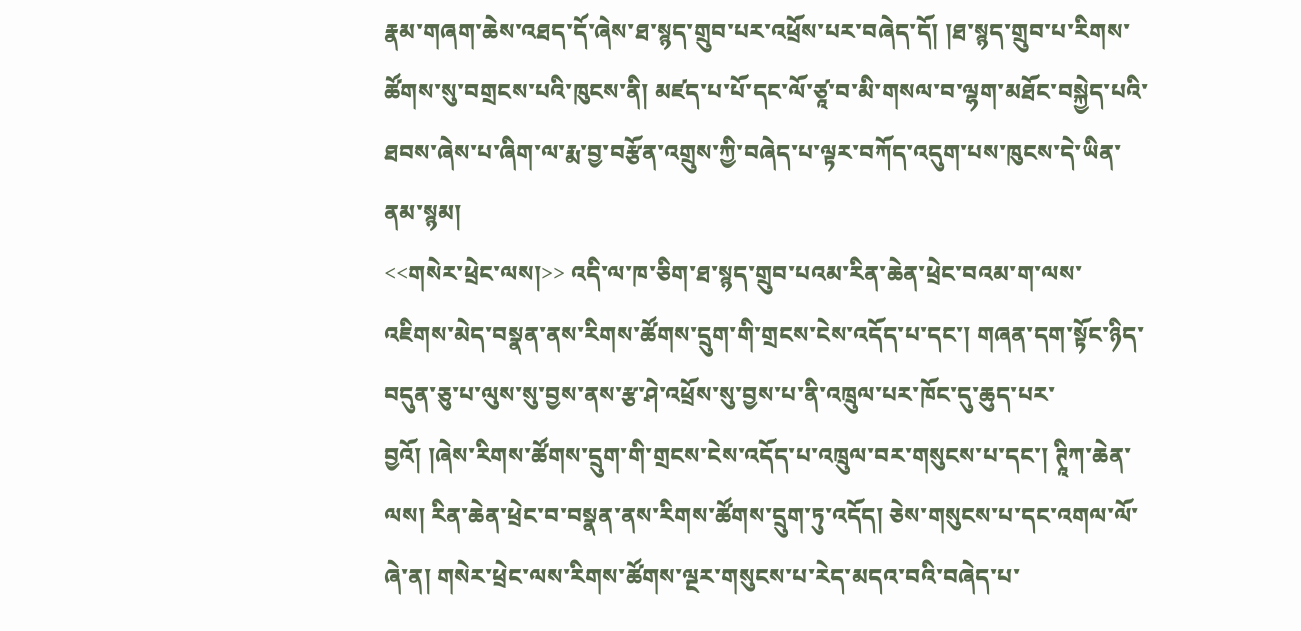རྣམ་གཞག་ཆེས་འཐད་དོ་ཞེས་ཐ་སྙད་གྲུབ་པར་འཕྲོས་པར་བཞེད་དོ། །ཐ་སྙད་གྲུབ་པ་རིགས་ཚོགས་སུ་བགྲངས་པའི་ཁུངས་ནི། མཛད་པ་པོ་དང་ལོ་ཙཱ་བ་མི་གསལ་བ་ལྷག་མཐོང་བསྐྱེད་པའི་ཐབས་ཞེས་པ་ཞིག་ལ་རྨ་བྱ་བརྩོན་འགྲུས་ཀྱི་བཞེད་པ་ལྟར་བཀོད་འདུག་པས་ཁུངས་དེ་ཡིན་ནམ་སྙམ།
<<གསེར་ཕྲེང་ལས།>> འདི་ལ་ཁ་ཅིག་ཐ་སྙད་གྲུབ་པའམ་རིན་ཆེན་ཕྲེང་བའམ་ག་ལས་འཇིགས་མེད་བསྣན་ནས་རིགས་ཚོགས་དྲུག་གི་གྲངས་ངེས་འདོད་པ་དང་། གཞན་དག་སྟོང་ཉིད་བདུན་ཅུ་པ་ལུས་སུ་བྱས་ནས་རྩ་ཤེ་འཕྲོས་སུ་བྱས་པ་ནི་འཁྲུལ་པར་ཁོང་དུ་ཆུད་པར་བྱའོ། །ཞེས་རིགས་ཚོགས་དྲུག་གི་གྲངས་ངེས་འདོད་པ་འཁྲུལ་བར་གསུངས་པ་དང་། ཊཱིཀ་ཆེན་ལས། རིན་ཆེན་ཕྲེང་བ་བསྣན་ནས་རིགས་ཚོགས་དྲུག་ཏུ་འདོད། ཅེས་གསུངས་པ་དང་འགལ་ལོ་ཞེ་ན། གསེར་ཕྲེང་ལས་རིགས་ཚོགས་ལྔར་གསུངས་པ་རེད་མདའ་བའི་བཞེད་པ་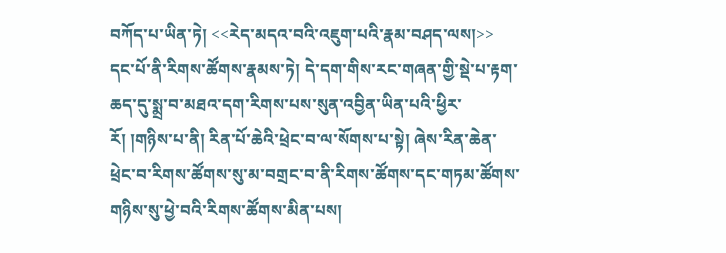བཀོད་པ་ཡིན་ཏེ། <<རེད་མདའ་བའི་འཇུག་པའི་རྣམ་བཤད་ལས།>> དང་པོ་ནི་རིགས་ཚོགས་རྣམས་ཏེ། དེ་དག་གིས་རང་གཞན་གྱི་སྡེ་པ་རྟག་ཆད་དུ་སྨྲ་བ་མཐའ་དག་རིགས་པས་སུན་འབྱིན་ཡིན་པའི་ཕྱིར་རོ། །གཉིས་པ་ནི། རིན་པོ་ཆེའི་ཕྲེང་བ་ལ་སོགས་པ་སྟེ། ཞེས་རིན་ཆེན་ཕྲེང་བ་རིགས་ཚོགས་སུ་མ་བགྲང་བ་ནི་རིགས་ཚོགས་དང་གཏམ་ཚོགས་གཉིས་སུ་ཕྱེ་བའི་རིགས་ཚོགས་མིན་པས།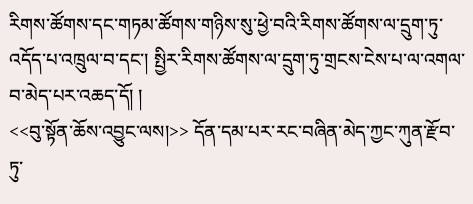རིགས་ཚོགས་དང་གཏམ་ཚོགས་གཉིས་སུ་ཕྱེ་བའི་རིགས་ཚོགས་ལ་དྲུག་ཏུ་འདོད་པ་འཁྲུལ་བ་དང་། སྤྱིར་རིགས་ཚོགས་ལ་དྲུག་ཏུ་གྲངས་ངེས་པ་ལ་འགལ་བ་མེད་པར་འཆད་དོ། །
<<བུ་སྟོན་ཆོས་འབྱུང་ལས།>> དོན་དམ་པར་རང་བཞིན་མེད་ཀྱང་ཀུན་རྫོབ་ཏུ་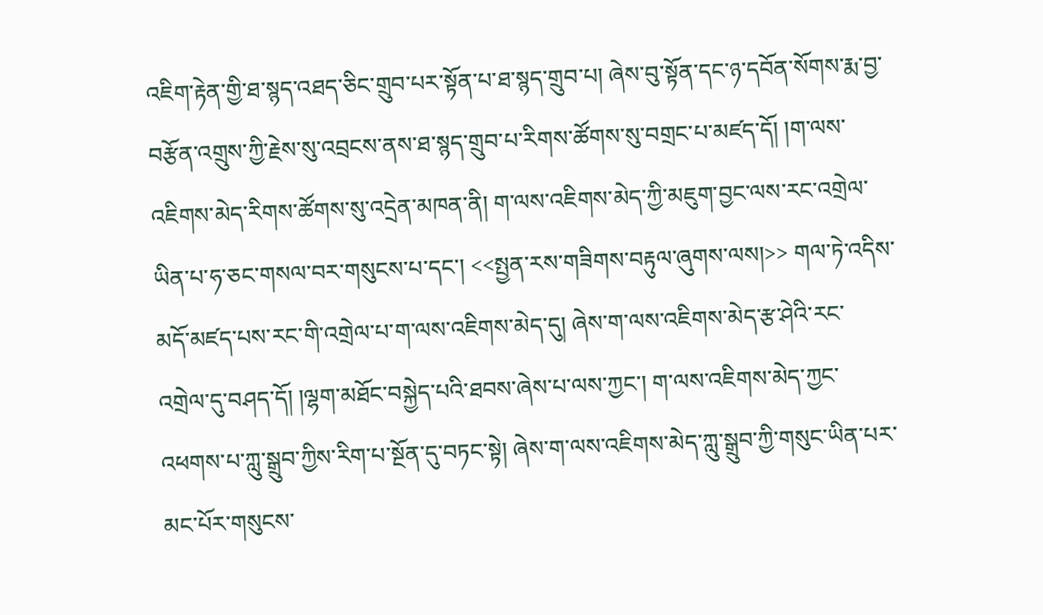འཇིག་རྟེན་གྱི་ཐ་སྙད་འཐད་ཅིང་གྲུབ་པར་སྟོན་པ་ཐ་སྙད་གྲུབ་པ། ཞེས་བུ་སྟོན་དང་ཉ་དབོན་སོགས་རྨ་བྱ་བརྩོན་འགྲུས་ཀྱི་རྗེས་སུ་འབྲངས་ནས་ཐ་སྙད་གྲུབ་པ་རིགས་ཚོགས་སུ་བགྲང་པ་མཛད་དོ། །ག་ལས་འཇིགས་མེད་རིགས་ཚོགས་སུ་འདྲེན་མཁན་ནི། ག་ལས་འཇིགས་མེད་ཀྱི་མཇུག་བྱང་ལས་རང་འགྲེལ་ཡིན་པ་ཧ་ཅང་གསལ་བར་གསུངས་པ་དང་། <<སྤྱན་རས་གཟིགས་བརྟུལ་ཞུགས་ལས།>> གལ་ཏེ་འདིས་མདོ་མཛད་པས་རང་གི་འགྲེལ་པ་ག་ལས་འཇིགས་མེད་དུ། ཞེས་ག་ལས་འཇིགས་མེད་རྩ་ཤེའི་རང་འགྲེལ་དུ་བཤད་དོ། །ལྷག་མཐོང་བསྐྱེད་པའི་ཐབས་ཞེས་པ་ལས་ཀྱང་། ག་ལས་འཇིགས་མེད་ཀྱང་འཕགས་པ་ཀླུ་སྒྲུབ་ཀྱིས་རིག་པ་སྔོན་དུ་བཏང་སྟེ། ཞེས་ག་ལས་འཇིགས་མེད་ཀླུ་སྒྲུབ་ཀྱི་གསུང་ཡིན་པར་མང་པོར་གསུངས་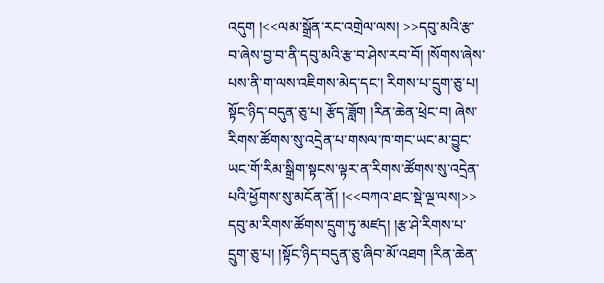འདུག །<<ལམ་སྒྲོན་རང་འགྲེལ་ལས། >>དབུ་མའི་རྩ་བ་ཞེས་བྱ་བ་ནི་དབུ་མའི་རྩ་བ་ཤེས་རབ་བོ། །སོགས་ཞེས་པས་ནི་ག་ལས་འཇིགས་མེད་དང་། རིགས་པ་དྲུག་ཅུ་པ། སྟོང་ཉིད་བདུན་ཅུ་པ། རྩོད་ཟློག །རིན་ཆེན་ཕྲེང་བ། ཞེས་རིགས་ཚོགས་སུ་འདྲེན་པ་གསལ་ཁ་གང་ཡང་མ་བྱུང་ཡང་གོ་རིམ་སྒྲིག་སྟངས་ལྟར་ན་རིགས་ཚོགས་སུ་འདྲེན་པའི་ཕྱོགས་སུ་མངོན་ནོ། །<<བཀའ་ཐང་སྡེ་ལྔ་ལས།>> དབུ་མ་རིགས་ཚོགས་དྲུག་ཏུ་མཛད། །རྩ་ཤེ་རིགས་པ་དྲུག་ཅུ་པ། །སྟོང་ཉིད་བདུན་ཅུ་ཞིབ་མོ་འཐག །རིན་ཆེན་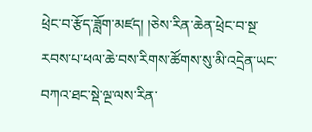ཕྲེང་བ་རྩོད་ཟློག་མཛད། །ཅེས་རིན་ཆེན་ཕྲེང་བ་སྔ་རབས་པ་ཕལ་ཆེ་བས་རིགས་ཚོགས་སུ་མི་འདྲེན་ཡང་བཀའ་ཐང་སྡེ་ལྔ་ལས་རིན་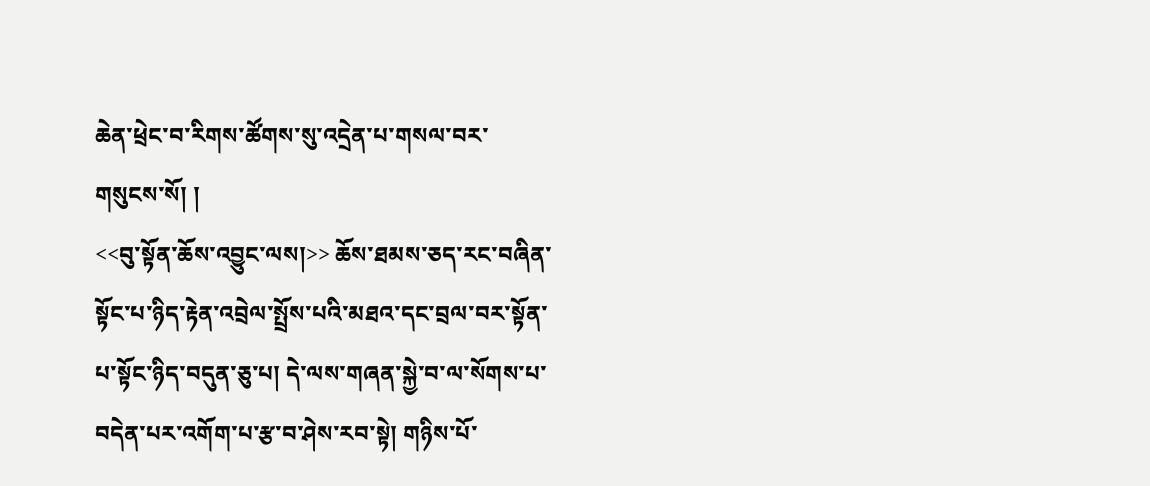ཆེན་ཕྲེང་བ་རིགས་ཚོགས་སུ་འདྲེན་པ་གསལ་བར་གསུངས་སོ། །
<<བུ་སྟོན་ཆོས་འབྱུང་ལས།>> ཆོས་ཐམས་ཅད་རང་བཞིན་སྟོང་པ་ཉིད་རྟེན་འབྲེལ་སྤྲོས་པའི་མཐའ་དང་བྲལ་བར་སྟོན་པ་སྟོང་ཉིད་བདུན་ཅུ་པ། དེ་ལས་གཞན་སྐྱེ་བ་ལ་སོགས་པ་བདེན་པར་འགོག་པ་རྩ་བ་ཤེས་རབ་སྟེ། གཉིས་པོ་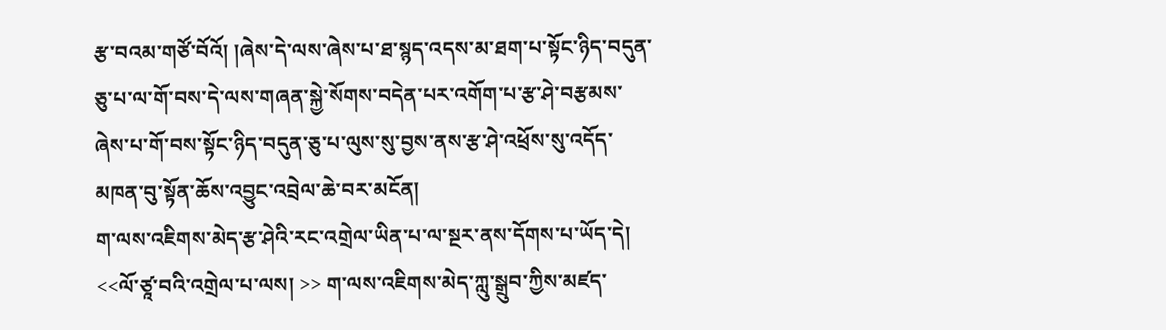རྩ་བའམ་གཙོ་བོའོ། །ཞེས་དེ་ལས་ཞེས་པ་ཐ་སྙད་འདས་མ་ཐག་པ་སྟོང་ཉིད་བདུན་ཅུ་པ་ལ་གོ་བས་དེ་ལས་གཞན་སྐྱེ་སོགས་བདེན་པར་འགོག་པ་རྩ་ཤེ་བརྩམས་ཞེས་པ་གོ་བས་སྟོང་ཉིད་བདུན་ཅུ་པ་ལུས་སུ་བྱས་ནས་རྩ་ཤེ་འཕྲོས་སུ་འདོད་མཁན་བུ་སྟོན་ཆོས་འབྱུང་འབྲེལ་ཆེ་བར་མངོན།
ག་ལས་འཇིགས་མེད་རྩ་ཤེའི་རང་འགྲེལ་ཡིན་པ་ལ་སྔར་ནས་དོགས་པ་ཡོད་དེ། <<ལོ་ཙཱ་བའི་འགྲེལ་པ་ལས། >> ག་ལས་འཇིགས་མེད་ཀླུ་སྒྲུབ་ཀྱིས་མཛད་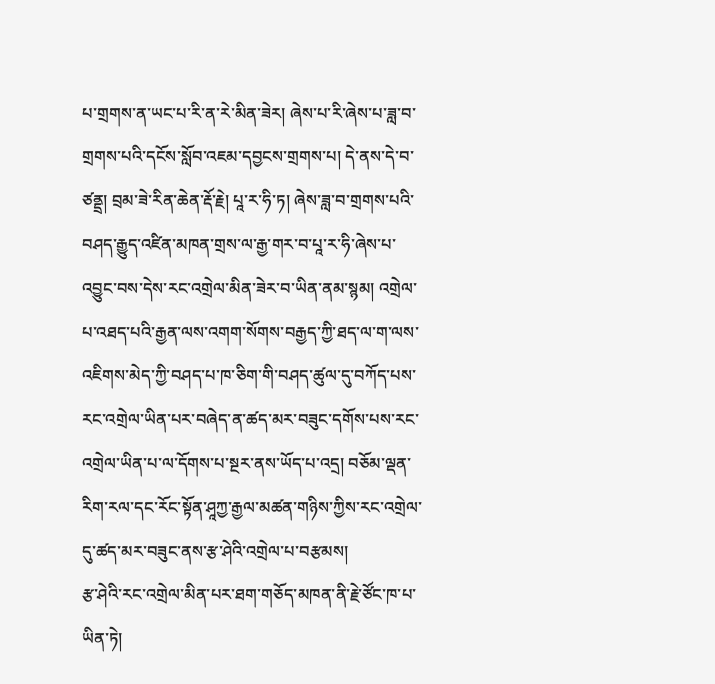པ་གྲགས་ན་ཡང་པ་རི་ན་རེ་མིན་ཟེར། ཞེས་པ་རི་ཞེས་པ་ཟླ་བ་གྲགས་པའི་དངོས་སློབ་འཇམ་དབྱངས་གྲགས་པ། དེ་ནས་དེ་བ་ཙནྡྲ། བྲམ་ཟེ་རིན་ཆེན་རྡོ་རྗེ། པཱ་ར་ཧི་ཏ། ཞེས་ཟླ་བ་གྲགས་པའི་བཤད་རྒྱུད་འཛིན་མཁན་གྲས་ལ་རྒྱ་གར་བ་པཱ་ར་ཧི་ཞེས་པ་འབྱུང་བས་དེས་རང་འགྲེལ་མིན་ཟེར་བ་ཡིན་ནམ་སྙམ། འགྲེལ་པ་འཐད་པའི་རྒྱན་ལས་འགག་སོགས་བརྒྱད་ཀྱི་ཐད་ལ་ག་ལས་འཇིགས་མེད་ཀྱི་བཤད་པ་ཁ་ཅིག་གི་བཤད་ཚུལ་དུ་བཀོད་པས་རང་འགྲེལ་ཡིན་པར་བཞེད་ན་ཚད་མར་བཟུང་དགོས་པས་རང་འགྲེལ་ཡིན་པ་ལ་དོགས་པ་སྔར་ནས་ཡོད་པ་འདྲ། བཅོམ་ལྡན་རིག་རལ་དང་རོང་སྟོན་ཤཱཀྱ་རྒྱལ་མཚན་གཉིས་ཀྱིས་རང་འགྲེལ་དུ་ཚད་མར་བཟུང་ནས་རྩ་ཤེའི་འགྲེལ་པ་བརྩམས།
རྩ་ཤེའི་རང་འགྲེལ་མིན་པར་ཐག་གཅོད་མཁན་ནི་རྗེ་ཙོང་ཁ་པ་ཡིན་ཏེ།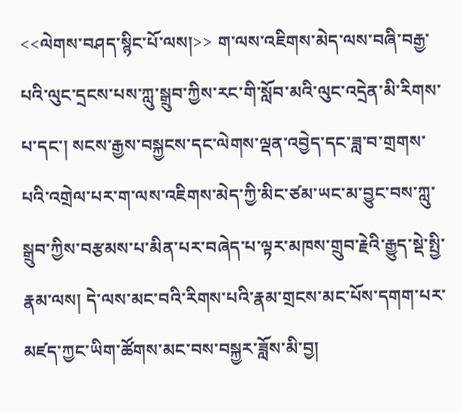<<ལེགས་བཤད་སྙིང་པོ་ལས།>> ག་ལས་འཇིགས་མེད་ལས་བཞི་བརྒྱ་པའི་ལུང་དྲངས་པས་ཀླུ་སྒྲུབ་ཀྱིས་རང་གི་སློབ་མའི་ལུང་འདྲེན་མི་རིགས་པ་དང་། སངས་རྒྱས་བསྐྱངས་དང་ལེགས་ལྡན་འབྱེད་དང་ཟླ་བ་གྲགས་པའི་འགྲེལ་པར་ག་ལས་འཇིགས་མེད་ཀྱི་མིང་ཙམ་ཡང་མ་བྱུང་བས་ཀླུ་སྒྲུབ་ཀྱིས་བརྩམས་པ་མིན་པར་བཞེད་པ་ལྟར་མཁས་གྲུབ་རྗེའི་རྒྱུད་སྡེ་སྤྱི་རྣམ་ལས། དེ་ལས་མང་བའི་རིགས་པའི་རྣམ་གྲངས་མང་པོས་དགག་པར་མཛད་ཀྱང་ཡིག་ཚོགས་མང་བས་བསྐྱར་ཟློས་མི་བྱ།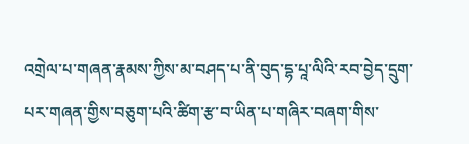འགྲེལ་པ་གཞན་རྣམས་ཀྱིས་མ་བཤད་པ་ནི་བུད་དྷ་པཱ་ལིའི་རབ་བྱེད་དྲུག་པར་གཞན་གྱིས་བཅུག་པའི་ཚིག་རྩ་བ་ཡིན་པ་གཞིར་བཞག་གིས་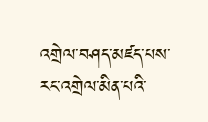འགྲེལ་བཤད་མཛད་པས་རང་འགྲེལ་མིན་པའི་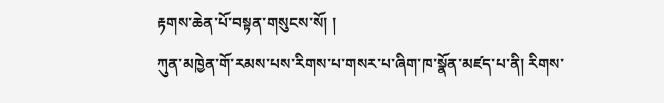རྟགས་ཆེན་པོ་བསྟན་གསུངས་སོ། །
ཀུན་མཁྱེན་གོ་རམས་པས་རིགས་པ་གསར་པ་ཞིག་ཁ་སྣོན་མཛད་པ་ནི། རིགས་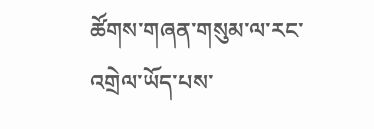ཚོགས་གཞན་གསུམ་ལ་རང་འགྲེལ་ཡོད་པས་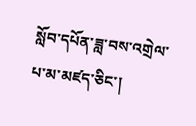སློབ་དཔོན་ཟླ་བས་འགྲེལ་པ་མ་མཛད་ཅིང་།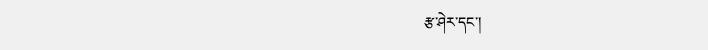རྩ་ཤེར་དང་།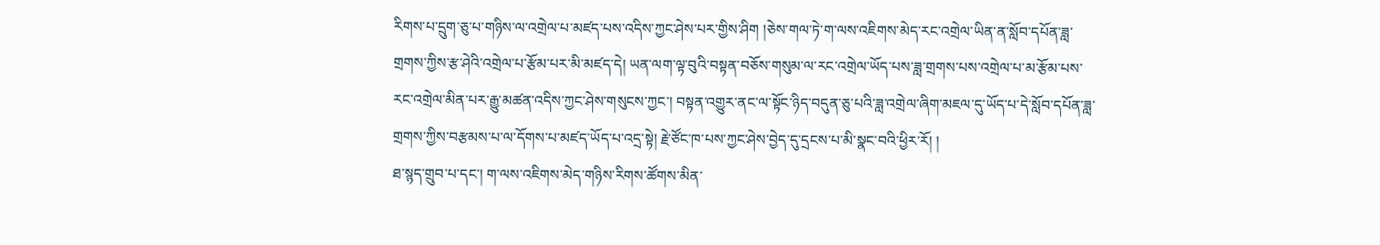རིགས་པ་དྲུག་ཅུ་པ་གཉིས་ལ་འགྲེལ་པ་མཛད་པས་འདིས་ཀྱང་ཤེས་པར་གྱིས་ཤིག །ཅེས་གལ་ཏེ་ག་ལས་འཇིགས་མེད་རང་འགྲེལ་ཡིན་ན་སློབ་དཔོན་ཟླ་གྲགས་ཀྱིས་རྩ་ཤེའི་འགྲེལ་པ་རྩོམ་པར་མི་མཛད་དེ། ཡན་ལག་ལྟ་བུའི་བསྟན་བཅོས་གསུམ་ལ་རང་འགྲེལ་ཡོད་པས་ཟླ་གྲགས་པས་འགྲེལ་པ་མ་རྩོམ་པས་རང་འགྲེལ་མིན་པར་རྒྱུ་མཚན་འདིས་ཀྱང་ཤེས་གསུངས་ཀྱང་། བསྟན་འགྱུར་ནང་ལ་སྟོང་ཉིད་བདུན་ཅུ་པའི་ཟླ་འགྲེལ་ཞིག་མཇལ་དུ་ཡོད་པ་དེ་སློབ་དཔོན་ཟླ་གྲགས་ཀྱིས་བརྩམས་པ་ལ་དོགས་པ་མཛད་ཡོད་པ་འདྲ་སྟེ། རྗེ་ཙོང་ཁ་པས་ཀྱང་ཤེས་བྱེད་དུ་དྲངས་པ་མི་སྣང་བའི་ཕྱིར་རོ། །
ཐ་སྙད་གྲུབ་པ་དང་། ག་ལས་འཇིགས་མེད་གཉིས་རིགས་ཚོགས་མིན་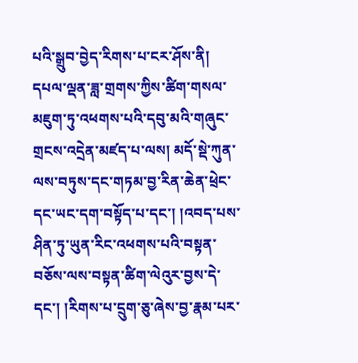པའི་སྒྲུབ་བྱེད་རིགས་པ་ངར་ཤོས་ནི། དཔལ་ལྡན་ཟླ་གྲགས་ཀྱིས་ཚིག་གསལ་མཇུག་ཏུ་འཕགས་པའི་དབུ་མའི་གཞུང་གྲངས་འདྲེན་མཛད་པ་ལས། མདོ་སྡེ་ཀུན་ལས་བཏུས་དང་གཏམ་བྱ་རིན་ཆེན་ཕྲེང་དང་ཡང་དག་བསྟོད་པ་དང་། །འབད་པས་ཤིན་ཏུ་ཡུན་རིང་འཕགས་པའི་བསྟན་བཅོས་ལས་བསྟན་ཚིག་ལེའུར་བྱས་དེ་དང་། །རིགས་པ་དྲུག་ཅུ་ཞེས་བྱ་རྣམ་པར་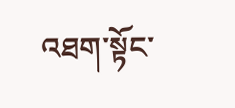འཐག་སྟོང་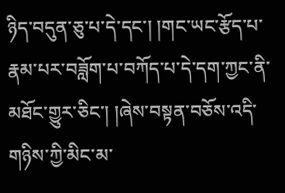ཉིད་བདུན་ཅུ་པ་དེ་དང་། །གང་ཡང་རྩོད་པ་རྣམ་པར་བཟློག་པ་བཀོད་པ་དེ་དག་ཀྱང་ནི་མཐོང་གྱུར་ཅིང་། །ཞེས་བསྟན་བཅོས་འདི་གཉིས་ཀྱི་མིང་མ་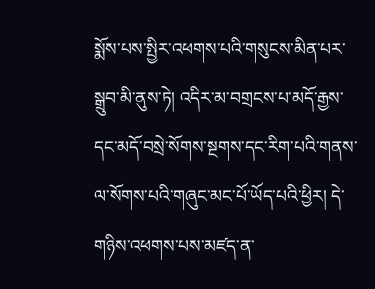སྨོས་པས་སྤྱིར་འཕགས་པའི་གསུངས་མིན་པར་སྒྲུབ་མི་ནུས་ཏེ། འདིར་མ་བགྲངས་པ་མདོ་རྒྱས་དང་མདོ་བསྲེ་སོགས་སྔགས་དང་རིག་པའི་གནས་ལ་སོགས་པའི་གཞུང་མང་པོ་ཡོད་པའི་ཕྱིར། དེ་གཉིས་འཕགས་པས་མཛད་ན་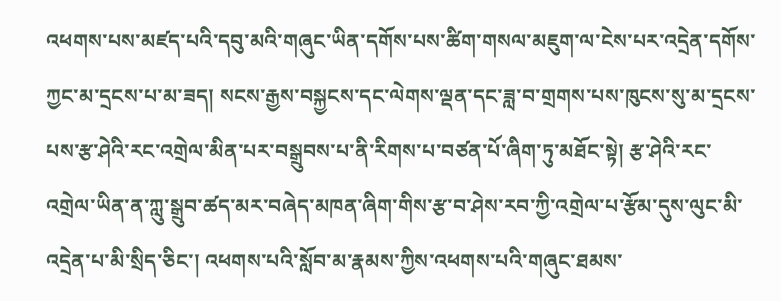འཕགས་པས་མཛད་པའི་དབུ་མའི་གཞུང་ཡིན་དགོས་པས་ཚིག་གསལ་མཇུག་ལ་ངེས་པར་འདྲེན་དགོས་ཀྱང་མ་དྲངས་པ་མ་ཟད། སངས་རྒྱས་བསྐྱངས་དང་ལེགས་ལྡན་དང་ཟླ་བ་གྲགས་པས་ཁུངས་སུ་མ་དྲངས་པས་རྩ་ཤེའི་རང་འགྲེལ་མིན་པར་བསྒྲུབས་པ་ནི་རིགས་པ་བཙན་པོ་ཞིག་ཏུ་མཐོང་སྟེ། རྩ་ཤེའི་རང་འགྲེལ་ཡིན་ན་ཀླུ་སྒྲུབ་ཚད་མར་བཞེད་མཁན་ཞིག་གིས་རྩ་བ་ཤེས་རབ་ཀྱི་འགྲེལ་པ་རྩོམ་དུས་ལུང་མི་འདྲེན་པ་མི་སྲིད་ཅིང་། འཕགས་པའི་སློབ་མ་རྣམས་ཀྱིས་འཕགས་པའི་གཞུང་ཐམས་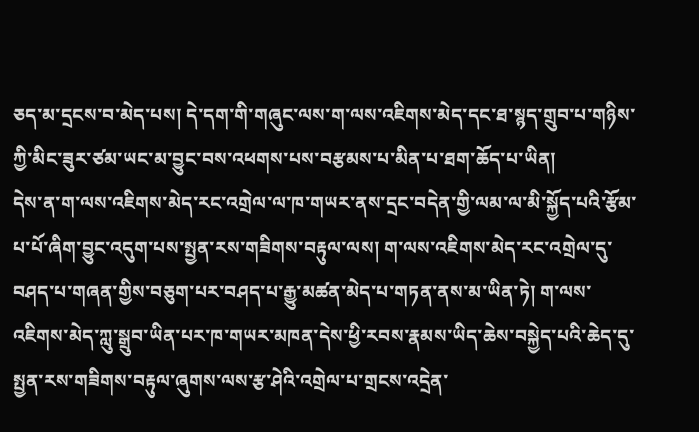ཅད་མ་དྲངས་བ་མེད་པས། དེ་དག་གི་གཞུང་ལས་ག་ལས་འཇིགས་མེད་དང་ཐ་སྙད་གྲུབ་པ་གཉིས་ཀྱི་མིང་ཟུར་ཙམ་ཡང་མ་བྱུང་བས་འཕགས་པས་བརྩམས་པ་མིན་པ་ཐག་ཆོད་པ་ཡིན།
དེས་ན་ག་ལས་འཇིགས་མེད་རང་འགྲེལ་ལ་ཁ་གཡར་ནས་དྲང་བདེན་གྱི་ལམ་ལ་མི་སྐྱོད་པའི་རྩོམ་པ་པོ་ཞིག་བྱུང་འདུག་པས་སྤྱན་རས་གཟིགས་བརྟུལ་ལས། ག་ལས་འཇིགས་མེད་རང་འགྲེལ་དུ་བཤད་པ་གཞན་གྱིས་བཅུག་པར་བཤད་པ་རྒྱུ་མཚན་མེད་པ་གཏན་ནས་མ་ཡིན་ཏེ། ག་ལས་འཇིགས་མེད་ཀླུ་སྒྲུབ་ཡིན་པར་ཁ་གཡར་མཁན་དེས་ཕྱི་རབས་རྣམས་ཡིད་ཆེས་བསྐྱེད་པའི་ཆེད་དུ་སྤྱན་རས་གཟིགས་བརྟུལ་ཞུགས་ལས་རྩ་ཤེའི་འགྲེལ་པ་གྲངས་འདྲེན་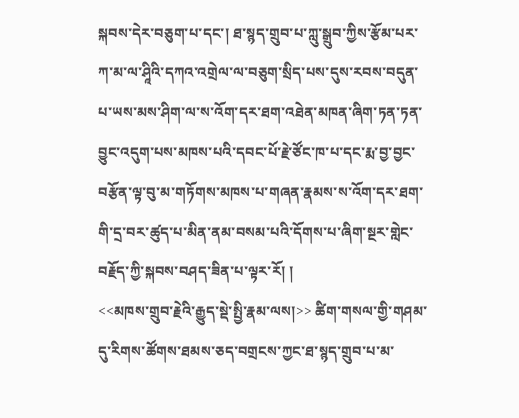སྐབས་དེར་བཅུག་པ་དང་། ཐ་སྙད་གྲུབ་པ་ཀླུ་སྒྲུབ་ཀྱིས་རྩོམ་པར་ཀ་མ་ལ་ཤཱིའི་དཀའ་འགྲེལ་ལ་བཅུག་སྲིད་པས་དུས་རབས་བདུན་པ་ཡས་མས་ཤིག་ལ་ས་འོག་དར་ཐག་འཐེན་མཁན་ཞིག་ཏན་ཏན་བྱུང་འདུག་པས་མཁས་པའི་དབང་པོ་རྗེ་ཙོང་ཁ་པ་དང་རྨ་བྱ་བྱང་བརྩོན་ལྟ་བུ་མ་གཏོགས་མཁས་པ་གཞན་རྣམས་ས་འོག་དར་ཐག་གི་དྲ་བར་ཚུད་པ་མིན་ནམ་བསམ་པའི་དོགས་པ་ཞིག་སྔར་གླེང་བརྗོད་ཀྱི་སྐབས་བཤད་ཟིན་པ་ལྟར་རོ། །
<<མཁས་གྲུབ་རྗེའི་རྒྱུད་སྡེ་སྤྱི་རྣམ་ལས།>> ཚིག་གསལ་གྱི་གཤམ་དུ་རིགས་ཚོགས་ཐམས་ཅད་བགྲངས་ཀྱང་ཐ་སྙད་གྲུབ་པ་མ་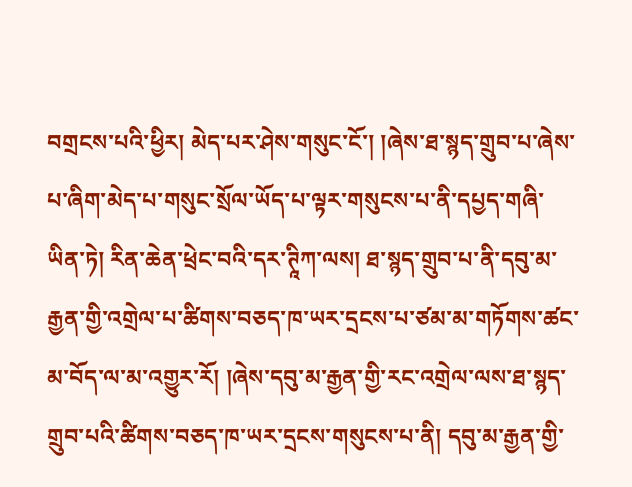བགྲངས་པའི་ཕྱིར། མེད་པར་ཤེས་གསུང་ངོ་། །ཞེས་ཐ་སྙད་གྲུབ་པ་ཞེས་པ་ཞིག་མེད་པ་གསུང་སྲོལ་ཡོད་པ་ལྟར་གསུངས་པ་ནི་དཔྱད་གཞི་ཡིན་ཏེ། རིན་ཆེན་ཕྲེང་བའི་དར་ཊཱིཀ་ལས། ཐ་སྙད་གྲུབ་པ་ནི་དབུ་མ་རྒྱན་གྱི་འགྲེལ་པ་ཚིགས་བཅད་ཁ་ཡར་དྲངས་པ་ཙམ་མ་གཏོགས་ཚང་མ་བོད་ལ་མ་འགྱུར་རོ། །ཞེས་དབུ་མ་རྒྱན་གྱི་རང་འགྲེལ་ལས་ཐ་སྙད་གྲུབ་པའི་ཚིགས་བཅད་ཁ་ཡར་དྲངས་གསུངས་པ་ནི། དབུ་མ་རྒྱན་གྱི་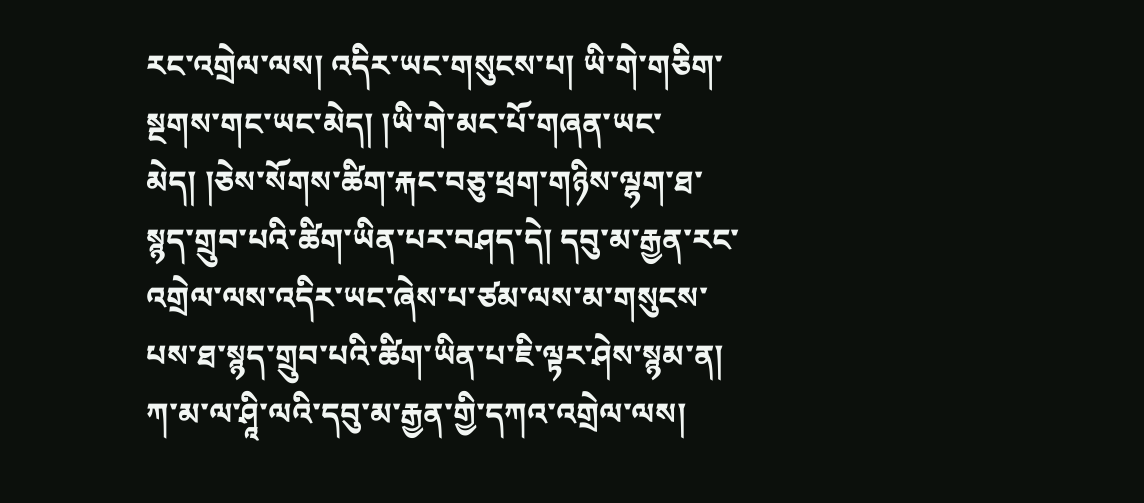རང་འགྲེལ་ལས། འདིར་ཡང་གསུངས་པ། ཡི་གེ་གཅིག་སྔགས་གང་ཡང་མེད། །ཡི་གེ་མང་པོ་གཞན་ཡང་མེད། །ཅེས་སོགས་ཚིག་རྐང་བཅུ་ཕྲག་གཉིས་ལྷག་ཐ་སྙད་གྲུབ་པའི་ཚིག་ཡིན་པར་བཤད་དེ། དབུ་མ་རྒྱན་རང་འགྲེལ་ལས་འདིར་ཡང་ཞེས་པ་ཙམ་ལས་མ་གསུངས་པས་ཐ་སྙད་གྲུབ་པའི་ཚིག་ཡིན་པ་ཇི་ལྟར་ཤེས་སྙམ་ན། ཀ་མ་ལ་ཤཱི་ལའི་དབུ་མ་རྒྱན་གྱི་དཀའ་འགྲེལ་ལས།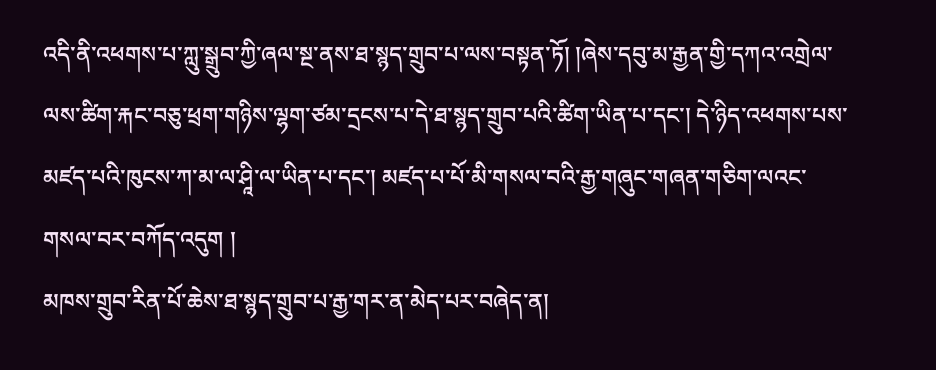འདི་ནི་འཕགས་པ་ཀླུ་སྒྲུབ་ཀྱི་ཞལ་སྔ་ནས་ཐ་སྙད་གྲུབ་པ་ལས་བསྟན་ཏོ། །ཞེས་དབུ་མ་རྒྱན་གྱི་དཀའ་འགྲེལ་ལས་ཚིག་རྐང་བཅུ་ཕྲག་གཉིས་ལྷག་ཙམ་དྲངས་པ་དེ་ཐ་སྙད་གྲུབ་པའི་ཚིག་ཡིན་པ་དང་། དེ་ཉིད་འཕགས་པས་མཛད་པའི་ཁུངས་ཀ་མ་ལ་ཤཱི་ལ་ཡིན་པ་དང་། མཛད་པ་པོ་མི་གསལ་བའི་རྒྱ་གཞུང་གཞན་གཅིག་ལའང་གསལ་བར་བཀོད་འདུག །
མཁས་གྲུབ་རིན་པོ་ཆེས་ཐ་སྙད་གྲུབ་པ་རྒྱ་གར་ན་མེད་པར་བཞེད་ན།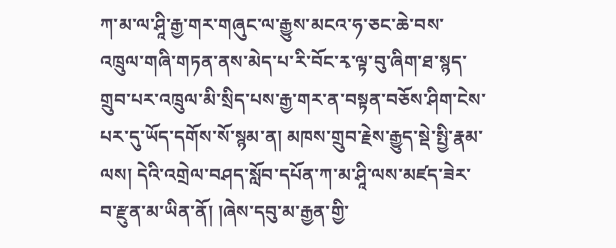ཀ་མ་ལ་ཤཱི་རྒྱ་གར་གཞུང་ལ་རྒྱུས་མངའ་ཧ་ཅང་ཆེ་བས་འཁྲུལ་གཞི་གཏན་ནས་མེད་པ་རི་བོང་རྭ་ལྟ་བུ་ཞིག་ཐ་སྙད་གྲུབ་པར་འཁྲུལ་མི་སྲིད་པས་རྒྱ་གར་ན་བསྟན་བཅོས་ཤིག་ངེས་པར་དུ་ཡོད་དགོས་སོ་སྙམ་ན། མཁས་གྲུབ་རྗེས་རྒྱུད་སྡེ་སྤྱི་རྣམ་ལས། དེའི་འགྲེལ་བཤད་སློབ་དཔོན་ཀ་མ་ཤཱི་ལས་མཛད་ཟེར་བ་རྫུན་མ་ཡིན་ནོ། །ཞེས་དབུ་མ་རྒྱན་གྱི་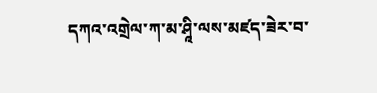དཀའ་འགྲེལ་ཀ་མ་ཤཱི་ལས་མཛད་ཟེར་བ་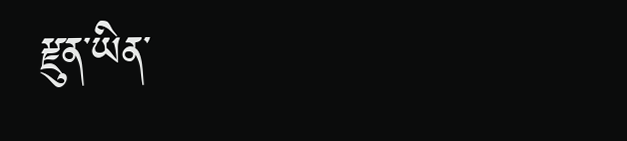རྫུན་ཡིན་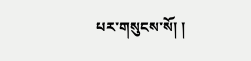པར་གསུངས་སོ། །